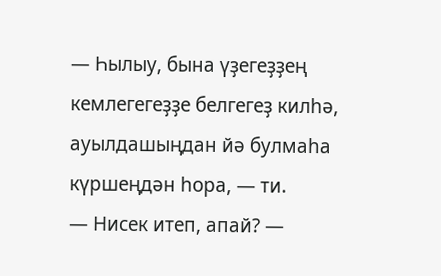— Һылыу, бына үҙегеҙҙең кемлегегеҙҙе белгегеҙ килһә, ауылдашыңдан йә булмаһа күршеңдән һора, — ти.
— Нисек итеп, апай? —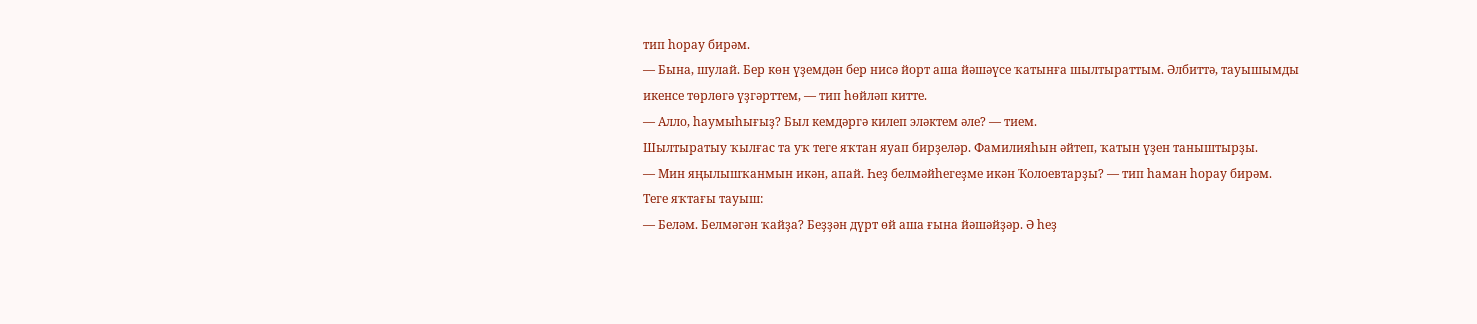тип һорау бирәм.
— Бына, шулай. Бер көн үҙемдән бер нисә йорт аша йәшәүсе ҡатынға шылтыраттым. Әлбиттә, тауышымды икенсе төрлөгә үҙгәрттем, — тип һөйләп китте.
— Алло, һаумыһығыҙ? Был кемдәргә килеп эләктем әле? — тием.
Шылтыратыу ҡылғас та уҡ теге яҡтан яуап бирҙеләр. Фамилияһын әйтеп, ҡатын үҙен таныштырҙы.
— Мин яңылышҡанмын икән, апай. Һеҙ белмәйһегеҙме икән Ҡолоевтарҙы? — тип һаман һорау бирәм.
Теге яҡтағы тауыш:
— Беләм. Белмәгән ҡайҙа? Беҙҙән дүрт өй аша ғына йәшәйҙәр. Ә һеҙ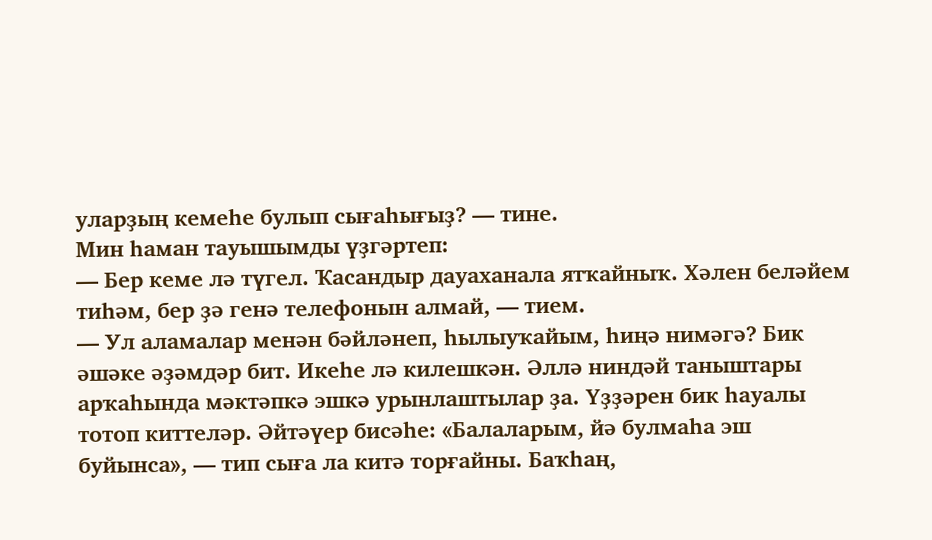уларҙың кемеһе булып сығаһығыҙ? — тине.
Мин һаман тауышымды үҙгәртеп:
— Бер кеме лә түгел. Ҡасандыр дауаханала ятҡайныҡ. Хәлен беләйем тиһәм, бер ҙә генә телефонын алмай, — тием.
— Ул аламалар менән бәйләнеп, һылыуҡайым, һиңә нимәгә? Бик әшәке әҙәмдәр бит. Икеһе лә килешкән. Әллә ниндәй таныштары арҡаһында мәктәпкә эшкә урынлаштылар ҙа. Үҙҙәрен бик һауалы тотоп киттеләр. Әйтәүер бисәһе: «Балаларым, йә булмаһа эш буйынса», — тип сыға ла китә торғайны. Баҡһаң,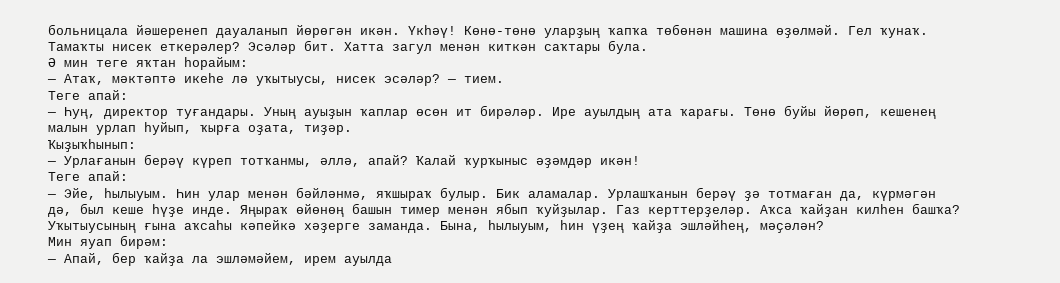больницала йәшеренеп дауаланып йөрөгән икән. Үкһәү! Көнө-төнө уларҙың ҡапҡа төбөнән машина өҙөлмәй. Гел ҡунаҡ. Тамаҡты нисек еткерәлер? Эсәләр бит. Хатта загул менән киткән саҡтары була.
Ә мин теге яҡтан һорайым:
— Атаҡ, мәктәптә икеһе лә уҡытыусы, нисек эсәләр? — тием.
Теге апай:
— Һуң, директор туғандары. Уның ауыҙын ҡаплар өсөн ит бирәләр. Ире ауылдың ата ҡарағы. Төнө буйы йөрөп, кешенең малын урлап һуйып, ҡырға оҙата, тиҙәр.
Ҡыҙыҡһынып:
— Урлағанын берәү күреп тотҡанмы, әллә, апай? Ҡалай ҡурҡыныс әҙәмдәр икән!
Теге апай:
— Эйе, һылыуым. Һин улар менән бәйләнмә, яҡшыраҡ булыр. Бик аламалар. Урлашҡанын берәү ҙә тотмаған да, күрмәгән дә, был кеше һүҙе инде. Яңыраҡ өйөнөң башын тимер менән ябып ҡуйҙылар. Газ керттерҙеләр. Аҡса ҡайҙан килһен башҡа? Уҡытыусының ғына аҡсаһы кәпейкә хәҙерге заманда. Бына, һылыуым, һин үҙең ҡайҙа эшләйһең, мәҫәлән?
Мин яуап бирәм:
— Апай, бер ҡайҙа ла эшләмәйем, ирем ауылда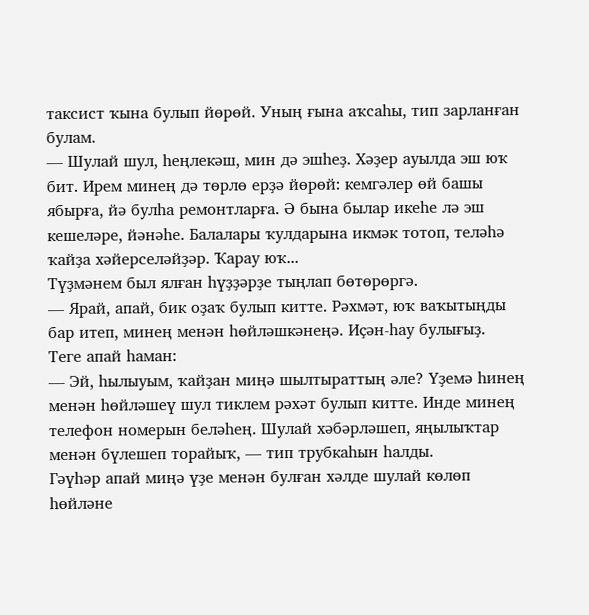таксист ҡына булып йөрөй. Уның ғына аҡсаһы, тип зарланған булам.
— Шулай шул, һеңлекәш, мин дә эшһеҙ. Хәҙер ауылда эш юҡ бит. Ирем минең дә төрлө ерҙә йөрөй: кемгәлер өй башы ябырға, йә булһа ремонтларға. Ә бына былар икеһе лә эш кешеләре, йәнәһе. Балалары ҡулдарына икмәк тотоп, теләһә ҡайҙа хәйерселәйҙәр. Ҡарау юҡ...
Түҙмәнем был ялған һүҙҙәрҙе тыңлап бөтөрөргә.
— Ярай, апай, бик оҙаҡ булып китте. Рәхмәт, юҡ ваҡытыңды бар итеп, минең менән һөйләшкәнеңә. Иҫән-һау булығыҙ.
Теге апай һаман:
— Эй, һылыуым, ҡайҙан миңә шылтыраттың әле? Үҙемә һинең менән һөйләшеү шул тиклем рәхәт булып китте. Инде минең телефон номерын беләһең. Шулай хәбәрләшеп, яңылыҡтар менән бүлешеп торайыҡ, — тип трубкаһын һалды.
Гәүһәр апай миңә үҙе менән булған хәлде шулай көлөп һөйләне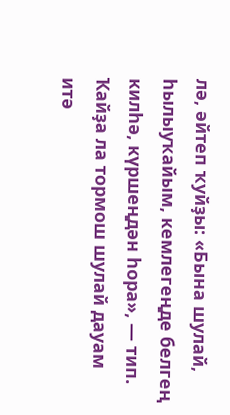лә, әйтеп ҡуйҙы: «Бына шулай, һылыуҡайым, кемлегеңде белгең килһә, күршеңдән һора», — тип.
Ҡайҙа ла тормош шулай дауам итә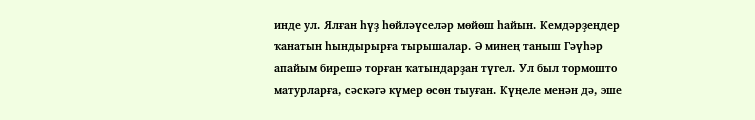инде ул. Ялған һүҙ һөйләүселәр мөйөш һайын. Кемдәрҙеңдер ҡанатын һындырырға тырышалар. Ә минең таныш Гәүһәр апайым бирешә торған ҡатындарҙан түгел. Ул был тормошто матурларға, сәскәгә күмер өсөн тыуған. Күңеле менән дә, эше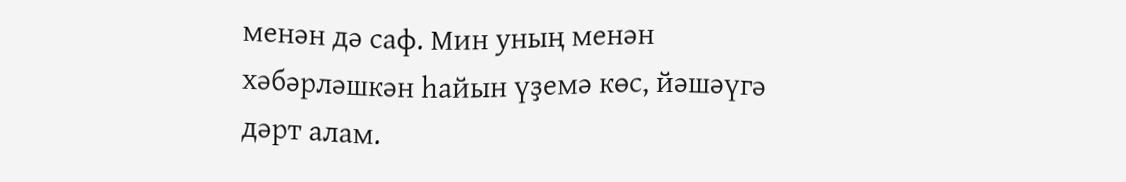менән дә саф. Мин уның менән хәбәрләшкән һайын үҙемә көс, йәшәүгә дәрт алам.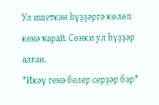Ул ишеткән һүҙҙәргә көлөп кенә ҡарай. Сөнки ул һүҙҙәр ялған.
"Икәү генә белер серҙәр бар"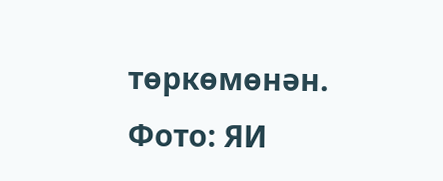төркөмөнән.
Фото: ЯИ